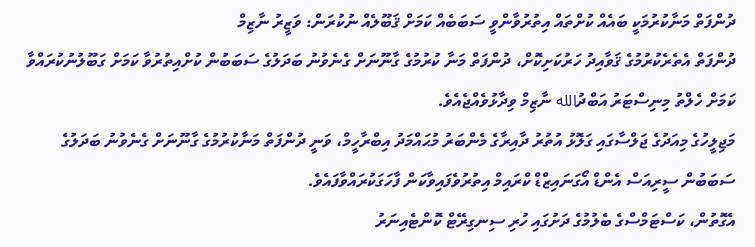ދުންފަތް މަނާކުރުމަކީ ބައެއް ކުށްތައް އިތުރުވާންވީ ސަބަބެއް ކަމަށް ޤަބޫލެއް ނުކުރަން: ވަޒީރު ނާޒިމް
ދުންފަތް އެތެރެކުރުމުގެ ޤަވާއިދު ހަރުކަށިކޮށް، ދުންފަތް މަނާ ކުރުމުގެ ގާނޫނަށް ގެނެވުނު ބަދަލުގެ ސަބަބުން ކުށްއިތުރުވާ ކަމަށް ގަބޫލުނުކުރައްވާ ކަމަށް ހެލްތު މިނިސްޓަރު އަބްދުالله ނާޒިމް ވިދާޅުވެއްޖެއެވެ.
މަޖިލީހުގެ މިއަދުގެ ޖަލްސާގައި ގަލޮޅު އުތުރު ދާއިރާގެ މެންބަރު މުޙައްމަދު އިބްރާހީމް، ވަނީ ދުންފަތް މަނާކުރުމުގެ ގާނޫނަށް ގެނެވުނު ބަދަލުގެ ސަބަބުން ސީރިއަސް އެންޑް އޯގަނައިޒްޑް ކްރައިމް އިތުރުވެފައިވާކަން ފާހަގަކުރައްވާފައެވެ.
އެގޮތުން، ކަސްޓަމްސްގެ ބެލުމުގެ ދަށުގައި ހުރި ސިނގިރޭޓް ކޮންޓެއިނަރު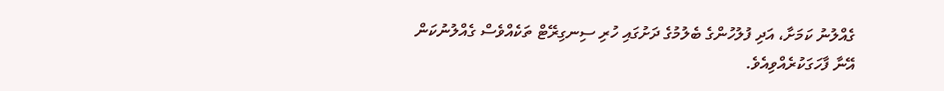ގެއްލުނު ކަމަށާ، އަދި ފުލުހުންގެ ބެލުމުގެ ދަށުގައި ހުރި ސިނގިރޭޓް ތަކެއްވެސް ގެއްލުނުކަން އޭނާ ފާހަގަކުރެއްވިއެވެ.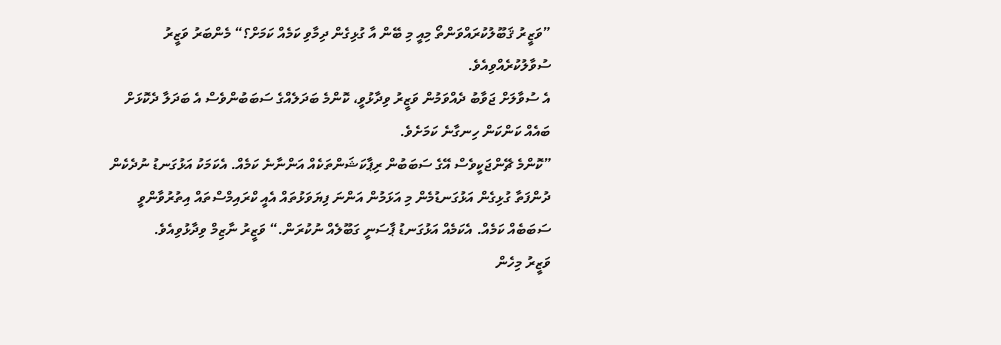”ވަޒީރު ޤަބޫލުކުރައްވަންތޯ މިއީ މި ބޭން އާ ގުޅިގެން ދިމާވި ކަމެއް ކަމަށް؟“ މެންބަރު ވަޒީރު ސުވާލުކުރެއްވިއެވެ.
އެ ސުވާލަށް ޖަވާބު ދެއްވަމުން ވަޒީރު ވިދާޅުވީ، ކޮންމެ ބަދަލެއްގެ ސަބަބުންވެސް އެ ބަދަލާ ދެކޮޅަށް ބައެއް ކަންކަން ހިނގާނެ ކަމަށެވެ.
”ކޮންމެ ޗޭންޖަކީވެސް އޭގެ ސަބަބުން ރިޕާކަޝަންތަކެއް އަންނާނެ ކަމެއް. އެކަމަކު އަޅުގަނޑު ނުދެކެން ދުންފަތާ ގުޅިގެން އަޅުގަނޑުމެން މި އަޅަމުން އަންނަ ފިޔަވަޅުތައް އެއީ ކްރައިމްސްތައް އިތުރުވާންވީ ސަބަބެއް ކަމެއް. އެކަމެއް އަޅުގަނޑު ޕާސަނީ ގަބޫލެއް ނުކުރަން.“ ވަޒީރު ނާޒިމް ވިދާޅުވިއެވެ.
ވަޒީރު މިހެން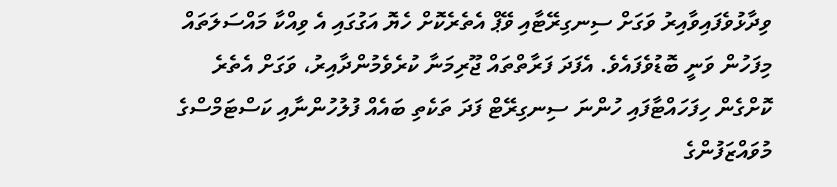ވިދާޅުވެފައިވާއިރު ވަގަށް ސިނގިރޭޓާއި ވޭޕް އެތެރެކޮށް ހެޔޮ އަގުގައި އެ ވިއްކާ މައްސަލަތައް މިފަހުން ވަނީ ބޮޑުވެފައެވެ. އެފަދަ ފަރާތްތައް ޖޫރިމަނާ ކުރެވެމުންދާއިރު، ވަގަށް އެތެރެ ކޮށްގެން ހިފަހައްޓާފައި ހުންނަ ސިނގިރޭޓް ފަދަ ތަކެތި ބައެއް ފުލުހުންނާއި ކަސްޓަމްސްގެ މުވައްޒަފުންގެ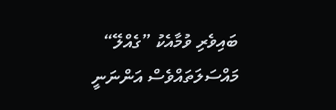ބައިވެރި ވުމާއެކު ”ގެއްލޭ“ މައްސަލަތައްވެސް އަންނަނީ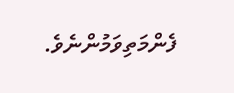ފެންމަތިވަމުންނެވެ.